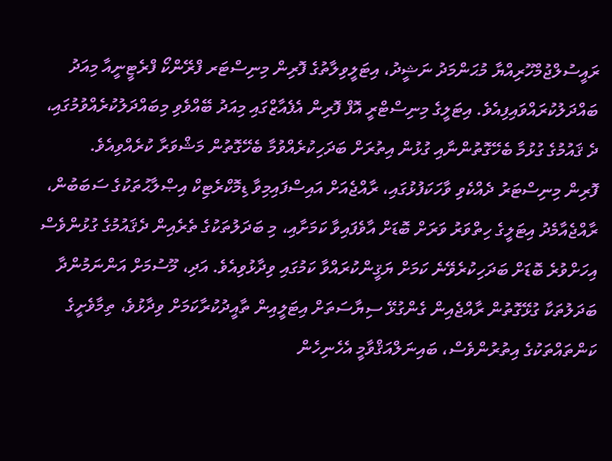ރައީސުލްޖުމްހޫރިއްޔާ މުޙަންމަދު ނަޝީދު، އިޓަލީވިލާތުގެ ފޮރިން މިނިސްޓަރ ފްރޭންކޯ ފްރެޓީނީއާ މިއަދު ބައްދަލުކުރައްވައިފިއެވެ. އިޓަލީގެ މިނިސްޓްރީ އޮފް ފޮރިން އެފެއާޒްގައި މިއަދު ބޭއްވެވި މިބައްދަލުކުރެއްވުމުގައި، ދެ ޤައުމުގެ ގުޅުމާ ބެހޭގޮތުންނާއި ގުޅުން އިތުރަށް ބަދަހިކުރެއްވުމާ ބެހޭގޮތުން މަޝްވަރާ ކުރެއްވިއެވެ.
ފޮރިން މިނިސްޓަރު ދެއްކެވި ވާހަކަފުޅުގައި، ރާއްޖެއަށް އައިސްފައިމިވާ ޑިމޮކްރެޓިކް އިޞްލާޙުތަކުގެ ސަބަބުން، ރާއްޖެއާމެދު އިޓަލީގެ ހިތްވަރު ވަރަށް ބޮޑަށް އާވެފައިވާ ކަމަށާއި، މި ބަދަލުތަކުގެ ތެރެއިން ދެޤައުމުގެ ގުޅުންވެސް އިހަށްވުރެ ބޮޑަށް ބަދަހިކުރެވޭނެ ކަމަށް ޔަޤީންކުރައްވާ ކަމުގައި ވިދާޅުވިއެވެ. އަދި، މޫސުމަށް އަންނަމުންދާ ބަދަލުތަކާ ގުޅޭގޮތުން ރާއްޖެއިން ގެންގުޅޭ ސިޔާސަތަށް އިޓަލީއިން ތާއީދުކުރާކަމަށް ވިދާޅުވެ، ތިމާވެށީގެ ކަންތައްތަކުގެ އިތުރުންވެސް، ބައިނަލްއަޤްވާމީ އެހެނިހެން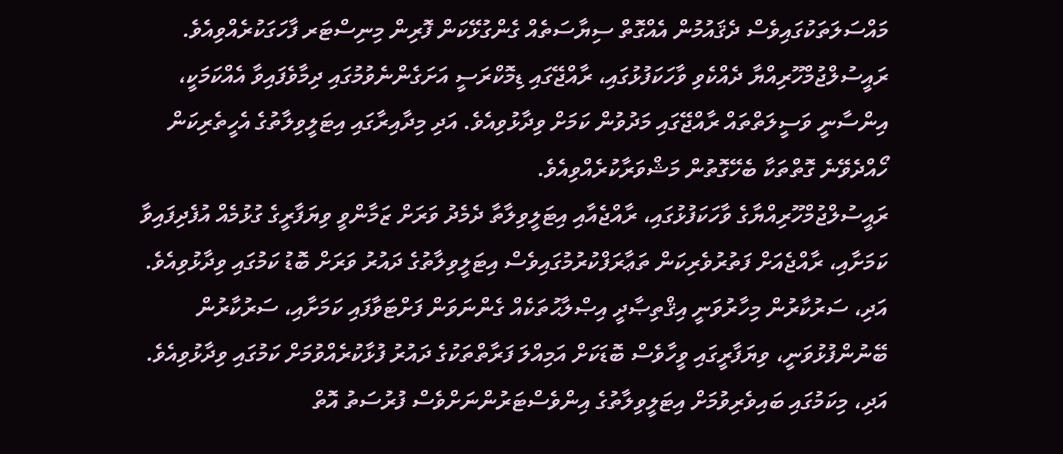މައްސަލަތަކުގައިވެސް ދެޤައުމުން އެއްގޮތް ސިޔާސަތެއް ގެންގުޅޭކަން ފޮރިން މިނިސްޓަރ ފާހަގަކުރެއްވިއެވެ.
ރައީސުލްޖުމްހޫރިއްޔާ ދެއްކެވި ވާހަކަފުޅުގައި، ރާއްޖޭގައި ޑިމޮކްރަސީ އަށަގެންނެވުމުގައި ދިމާވެފައިވާ އެއްކަމަކީ، އިންސާނީ ވަސީލަތްތައް ރާއްޖޭގައި މަދުވުން ކަމަށް ވިދާޅުވިއެވެ. އަދި މިދާއިރާގައި އިޓަލީވިލާތުގެ އެހީތެރިކަން ހޯއްދެވޭނެ ގޮތްތަކާ ބެހޭގޮތުން މަޝްވަރާކުރެއްވިއެވެ.
ރައީސުލްޖުމްހޫރިއްޔާގެ ވާހަކަފުޅުގައި، ރާއްޖެއާއި އިޓަލީވިލާތާ ދެމެދު ވަރަށް ޒަމާންވީ ވިޔަފާރީގެ ގުޅުމެއް އުފެދިފައިވާ ކަމަށާއި، ރާއްޖެއަށް ފަތުރުވެރިކަން ތަޢާރަފްކުރުމުގައިވެސް އިޓަލީވިލާތުގެ ދައުރު ވަރަށް ބޮޑު ކަމުގައި ވިދާޅުވިއެވެ. އަދި، ސަރުކާރުން މިހާރުވަނީ އިޤްތިޞާދީ އިޞްލާޙުތަކެއް ގެންނަވަން ފަށްޓަވާފައި ކަމަށާއި، ސަރުކާރުން ބޭނުންފުޅުވަނީ، ވިޔަފާރީގައި ވީހާވެސް ބޮޑަކަށް އަމިއްލަ ފަރާތްތަކުގެ ދައުރު ފުޅާކުރެއްވުމަށް ކަމުގައި ވިދާޅުވިއެވެ. އަދި، މިކަމުގައި ބައިވެރިވުމަށް އިޓަލީވިލާތުގެ އިންވެސްޓަރުންނަށްވެސް ފުރުސަތު އޮތް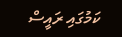ކަމުގައި ރައީސް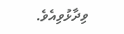ވިދާޅުވިއެވެ.